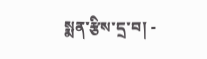སྨན་རྩིས་དྲ་བ། -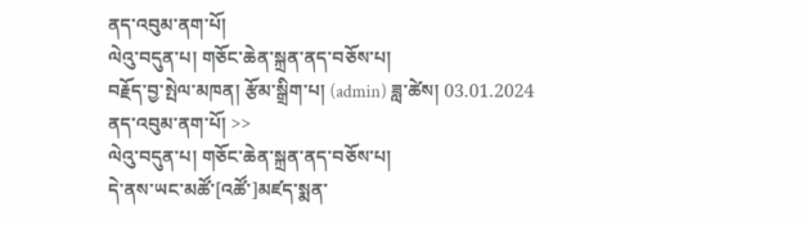ནད་འབུམ་ནག་པོ།
ལེའུ་བདུན་པ། གཅོང་ཆེན་སྐྲན་ནད་བཅོས་པ།
བརྗོད་བྱ་སྤེལ་མཁན། རྩོམ་སྒྲིག་པ། (admin) ཟླ་ཚེས། 03.01.2024
ནད་འབུམ་ནག་པོ། >>
ལེའུ་བདུན་པ། གཅོང་ཆེན་སྐྲན་ནད་བཅོས་པ།
དེ་ནས་ཡང་མཚོ་[འཚོ་]མཛད་སྨན་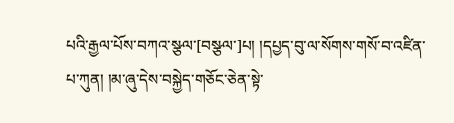པའི་རྒྱལ་པོས་བཀའ་སྩལ་[བསྩལ་]པ། །དཔྱད་བུ་ལ་སོགས་གསོ་བ་འཛིན་པ་ཀུན། །མ་ཞུ་དེས་བསྐྱེད་གཅོང་ཅེན་སྟེ་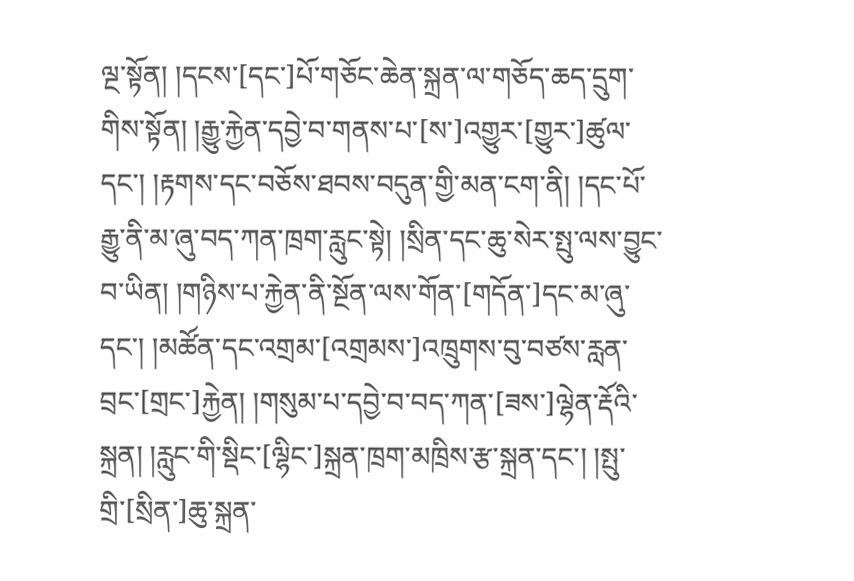ལྔ་སྟོན། །དངས་[དང་]པོ་གཅོང་ཆེན་སྐྲན་ལ་གཅོད་ཆད་དྲུག་གིས་སྟོན། །རྒྱུ་རྐྱེན་དབྱེ་བ་གནས་པ་[ས་]འགྱུར་[གྱུར་]ཚུལ་དང་། །རྟགས་དང་བཅོས་ཐབས་བདུན་གྱི་མན་ངག་ནི། །དང་པོ་རྒྱུ་ནི་མ་ཞུ་བད་ཀན་ཁྲག་རླུང་སྟེ། །སྲིན་དང་ཆུ་སེར་སྤུ་ལས་བྱུང་བ་ཡིན། །གཉིས་པ་རྐྱེན་ནི་སྔོན་ལས་གོན་[གདོན་]དང་མ་ཞུ་དང་། །མཚོན་དང་འགྲམ་[འགྲམས་]འཁྲུགས་བུ་བཙས་རླན་བྲང་[གྲང་]རྐྱེན། །གསུམ་པ་དབྱེ་བ་བད་ཀན་[ཟས་]ལྷེན་རྡོའི་སྐྲན། །རླུང་གི་སྡིང་[ལྷིང་]སྐྲན་ཁྲག་མཁྲིས་རྩ་སྐྲན་དང་། །སྤུ་གྲི་[སྲིན་]ཆུ་སྐྲན་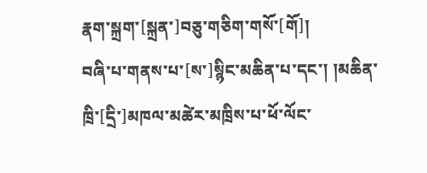རྣག་སྐྲག་[སྐྲན་]བཅུ་གཅིག་གསོ་[གོ]།
བཞི་པ་གནས་པ་[ས་]སྙིང་མཆིན་པ་དང་། །མཆིན་ཁྲི་[དྲི་]མཁལ་མཚེར་མཁྲིས་པ་ཕོ་ལོང་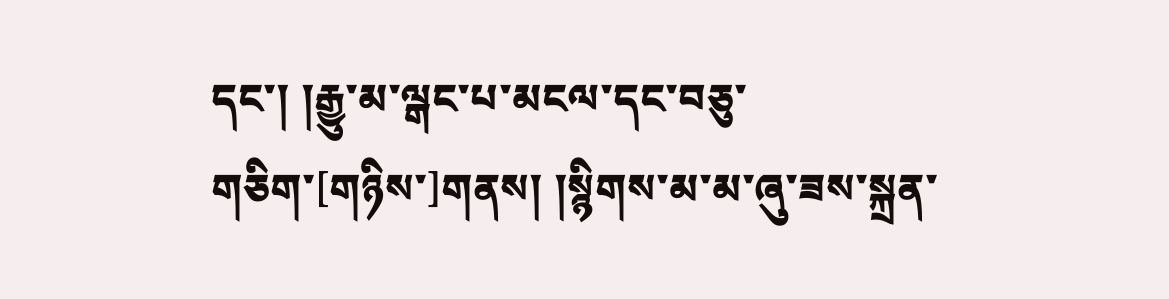དང་། །རྒྱུ་མ་ལྒང་པ་མངལ་དང་བཅུ་གཅིག་[གཉིས་]གནས། །སྙིགས་མ་མ་ཞུ་ཟས་སྐྲན་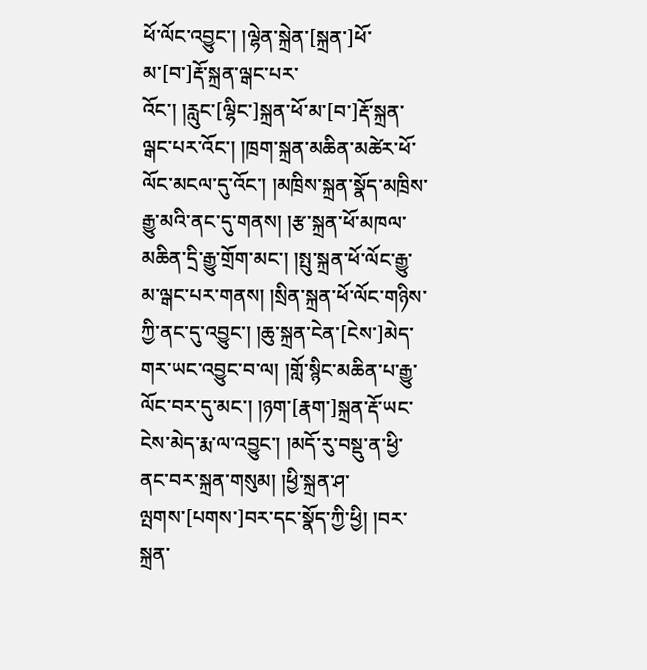ཕོ་ལོང་འབྱུང་། །ལྷེན་སྐྲེན་[སྐྲན་]ཕོ་མ་[བ་]རྡོ་སྐྲན་ལྒང་པར་འོང་། །རླུང་[ལྷིང་]སྐྲན་ཕོ་མ་[བ་]རྡོ་སྐྲན་ལྒང་པར་འོང་། །ཁྲག་སྐྲན་མཆིན་མཚེར་ཕོ་ལོང་མངལ་དུ་འོང་། །མཁྲིས་སྐྲན་སྣོད་མཁྲིས་རྒྱུ་མའི་ནང་དུ་གནས། །རྩ་སྐྲན་ཕོ་མཁལ་མཆིན་དྲི་རྒྱུ་གྲོག་མང་། །སྤུ་སྐྲན་ཕོ་ལོང་རྒྱུ་མ་ལྒང་པར་གནས། །སྲིན་སྐྲན་ཕོ་ལོང་གཉིས་ཀྱི་ནང་དུ་འབྱུང་། །ཆུ་སྐྲན་ངེན་[ངེས་]མེད་གར་ཡང་འབྱུང་བ་ལ། །གློ་སྙིང་མཆིན་པ་རྒྱུ་ལོང་བར་དུ་མང་། །ཉག་[རྣག་]སྐྲན་རྡོ་ཡང་ངེས་མེད་རྨ་ལ་འབྱུང་། །མདོ་རུ་བསྡུ་ན་ཕྱི་ནང་བར་སྐྲན་གསུམ། །ཕྱི་སྐྲན་ཤ་ལྤགས་[པགས་]བར་དང་སྣོད་ཀྱི་ཕྱི། །བར་སྐྲན་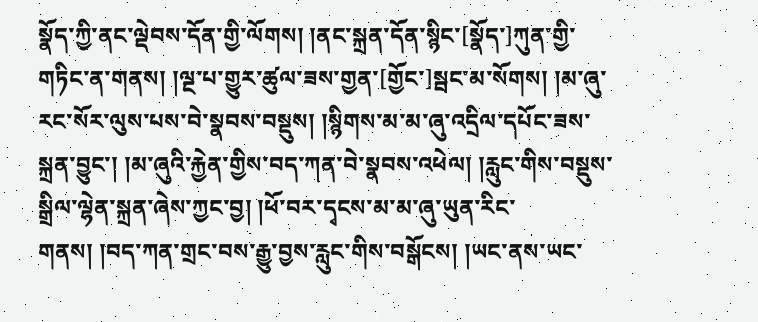སྣོད་ཀྱི་ནང་ལྡེབས་དོན་གྱི་ལོགས། །ནང་སྐྲན་དོན་སྙིང་[སྣོད་]ཀུན་གྱི་གཏིང་ན་གནས། །ལྔ་པ་གྱུར་ཚུལ་ཟས་གྱན་[གྱོང་]སྦང་མ་སོགས། །མ་ཞུ་རང་སོར་ལུས་པས་བེ་སྣབས་བསྡུས། །སྙིགས་མ་མ་ཞུ་འདྲིལ་དཔོང་ཟས་སྐྲན་བྱུང་། །མ་ཞུའི་རྐྱེན་གྱིས་བད་ཀན་བེ་སྣབས་འཕེལ། །རླུང་གིས་བསྡུས་སྒྲིལ་ལྷེན་སྐྲན་ཞེས་ཀྱང་བྱ། །ཕོ་བར་དྭངས་མ་མ་ཞུ་ཡུན་རིང་གནས། །བད་ཀན་གྲང་བས་རྒྱུ་བྱས་རླུང་གིས་བསྒོངས། །ཡང་ནས་ཡང་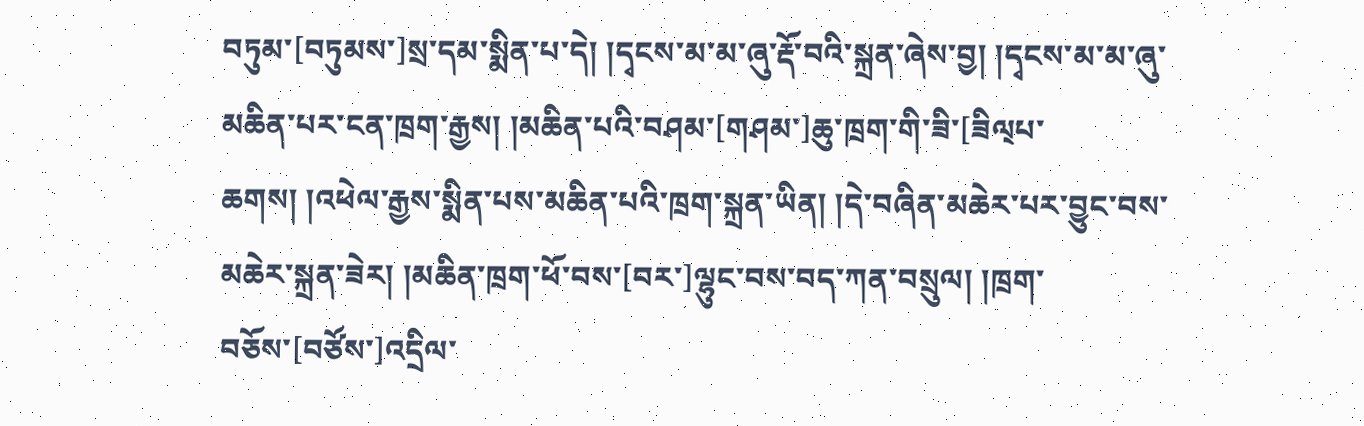བཏུམ་[བཏུམས་]སྲ་དམ་སྨིན་པ་དེ། །དྭངས་མ་མ་ཞུ་རྡོ་བའི་སྐྲན་ཞེས་བྱ། །དྭངས་མ་མ་ཞུ་མཆིན་པར་ངན་ཁྲག་རྒྱས། །མཆིན་པའི་བཤམ་[གཤམ་]ཆུ་ཁྲག་གི་ཟི་[ཟིལ྄པ་ཆགས། །འཕེལ་རྒྱས་སྨིན་པས་མཆིན་པའི་ཁྲག་སྐྲན་ཡིན། །དེ་བཞིན་མཆེར་པར་བྱུང་བས་མཆེར་སྐྲན་ཟེར། །མཆིན་ཁྲག་ཕོ་བས་[བར་]ལྷུང་བས་བད་ཀན་བསྲུལ། །ཁྲག་བཅོས་[བཙོས་]འདྲིལ་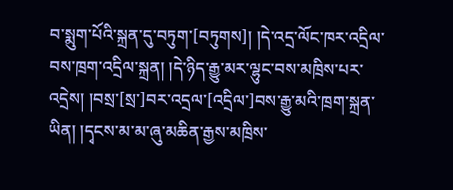བ་སྨུག་པོའི་སྐྲན་དུ་བཏུག་[བཏུགས]། །དེ་འདྲ་ལོང་ཁར་འདྲིལ་བས་ཁྲག་འདྲིལ་སྐྲན། །དེ་ཉིད་རྒྱུ་མར་ལྷུང་བས་མཁྲིས་པར་འདྲེས། །བསྲ་[སྲ་]བར་འདྲལ་[འདྲིལ་]བས་རྒྱུ་མའི་ཁྲག་སྐྲན་ཡིན། །དྭངས་མ་མ་ཞུ་མཆིན་རྒྱས་མཁྲིས་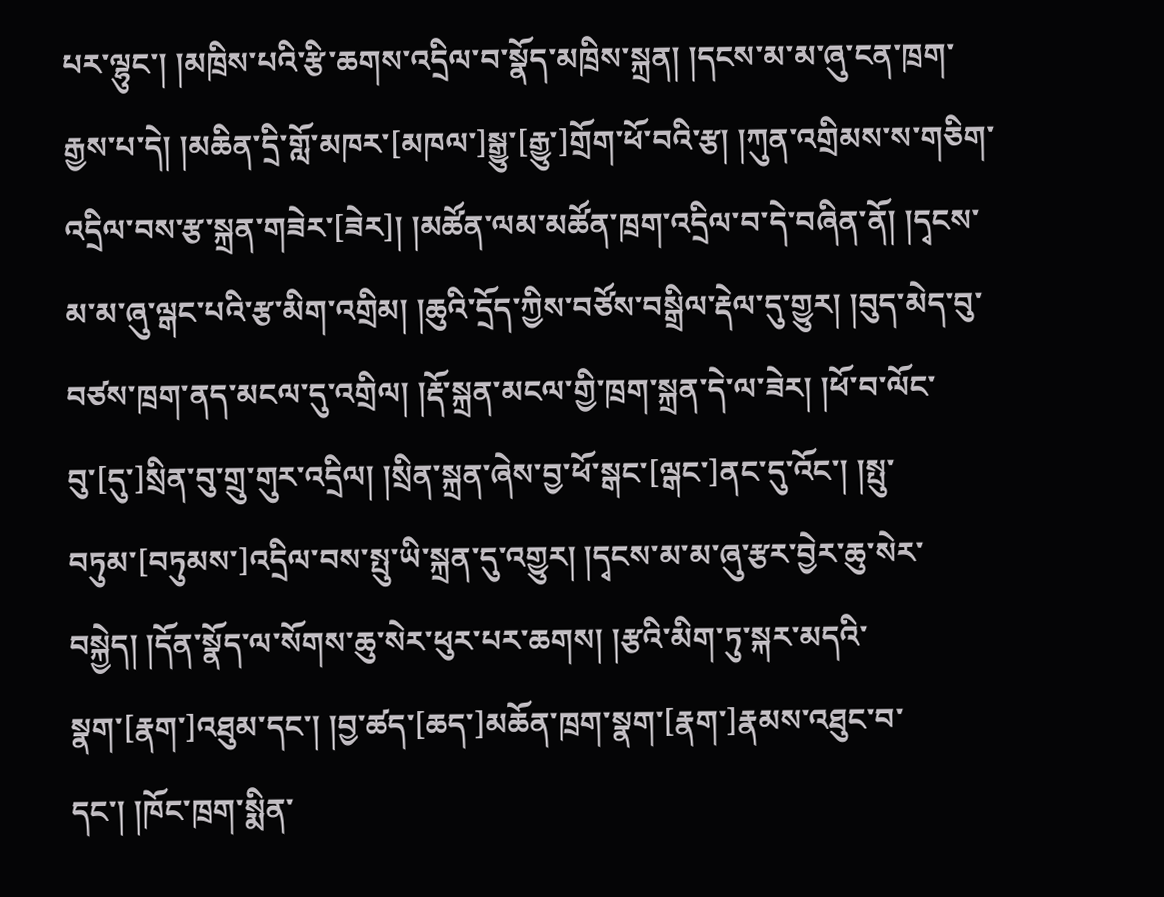པར་ལྷུང་། །མཁྲིས་པའི་རྩི་ཆགས་འདྲིལ་བ་སྣོད་མཁྲིས་སྐྲན། །དངས་མ་མ་ཞུ་ངན་ཁྲག་རྒྱས་པ་དེ། །མཆིན་དྲི་གློ་མཁར་[མཁལ་]སྒྱུ་[རྒྱུ་]གྲོག་ཕོ་བའི་རྩ། །ཀུན་འགྲིམས་ས་གཅིག་འདྲིལ་བས་རྩ་སྐྲན་གཟེར་[ཟེར]། །མཚོན་ལམ་མཚོན་ཁྲག་འདྲིལ་བ་དེ་བཞིན་ནོ། །དྭངས་མ་མ་ཞུ་ལྒང་པའི་རྩ་མིག་འགྲིམ། །ཆུའི་དྲོད་ཀྱིས་བཙོས་བསྒྲིལ་རྡེལ་དུ་གྱུར། །བུད་མེད་བུ་བཙས་ཁྲག་ནད་མངལ་དུ་འགྲིལ། །རྡོ་སྐྲན་མངལ་གྱི་ཁྲག་སྐྲན་དེ་ལ་ཟེར། །ཕོ་བ་ལོང་བུ་[དུ་]སྲིན་བུ་གྲུ་གུར་འདྲིལ། །སྲིན་སྐྲན་ཞེས་བྱ་ཕོ་སྒང་[ལྒང་]ནང་དུ་འོང་། །སྤུ་བཏུམ་[བཏུམས་]འདྲིལ་བས་སྤུ་ཡི་སྐྲན་དུ་འགྱུར། །དྭངས་མ་མ་ཞུ་རྩར་བྱེར་ཆུ་སེར་བསྐྱེད། །དོན་སྣོད་ལ་སོགས་ཆུ་སེར་ཕུར་པར་ཆགས། །རྩའི་མིག་ཏུ་སྐར་མདའི་སྣག་[རྣག་]འཐུམ་དང་། །བྱ་ཚད་[ཆད་]མཆོན་ཁྲག་སྣག་[རྣག་]རྣམས་འཐུང་བ་དང་། །ཁོང་ཁྲག་སྨིན་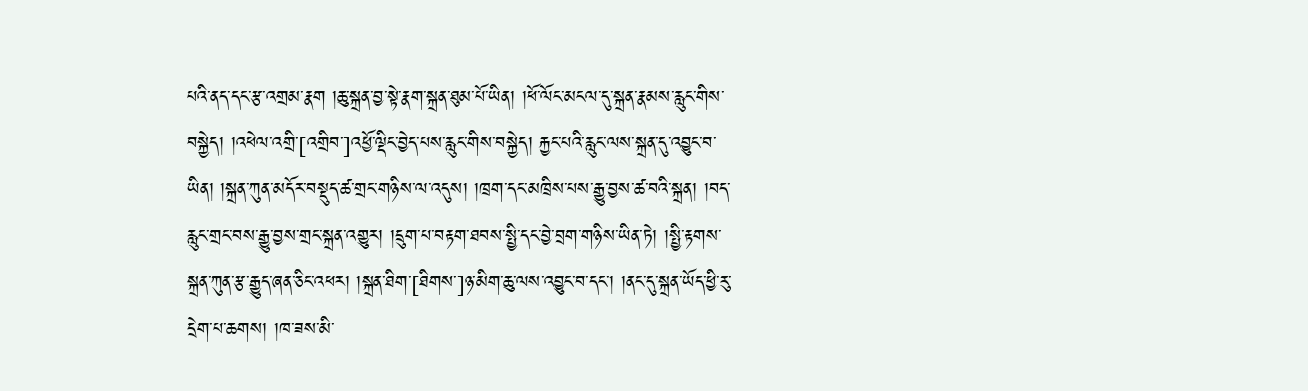པའི་ནད་དང་རྩ་འགྲམ་རྣག །ཆུ་སྐྲན་བྱ་སྟེ་རྣག་སྐྲན་ཐུམ་པོ་ཡིན། །ཕོ་ལོང་མངལ་དུ་སྐྲན་རྣམས་རླུང་གིས་བསྐྱེད། །འཕེལ་འགྲི་[འགྲིབ་]འཕྱོ་ལྡིང་བྱེད་པས་རླུང་གིས་བསྐྱེད། རྐྱང་པའི་རླུང་ལས་སྐྲན་དུ་འབྱུང་བ་ཡིན། །སྐྲན་ཀུན་མདོར་བསྡུད་ཚ་གྲང་གཉིས་ལ་འདུས། །ཁྲག་དང་མཁྲིས་པས་རྒྱུ་བྱས་ཚ་བའི་སྐྲན། །བད་རླུང་གྲང་བས་རྒྱུ་བྱས་གྲང་སྐྲན་འགྱུར། །དྲུག་པ་བརྟག་ཐབས་སྤྱི་དང་བྱེ་བྲག་གཉིས་ཡིན་ཏེ། །སྤྱི་རྟགས་སྐྲན་ཀུན་རྩ་རྒྱུད་ཞན་ཅིང་འཕར། །སྐྲན་ཐིག་[ཐིགས་]ཉ་མིག་ཆུ་ལས་འབྱུང་བ་དང་། །ནང་དུ་སྐྲན་ཡོད་ཕྱི་རུ་དྲེག་པ་ཆགས། །ཁ་ཟས་མི་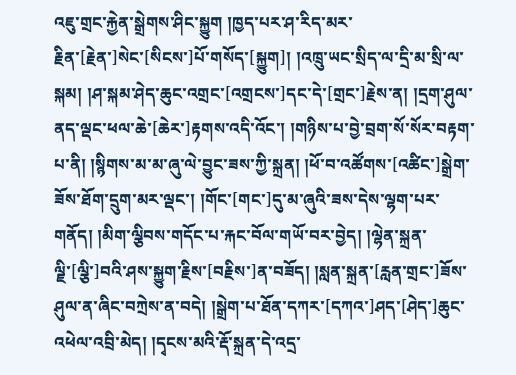འཇུ་གྲང་རྐྱེན་སྒྲེགས་ཤིང་སྐྱུག །ཁྱད་པར་ཤ་རིད་མར་རྗིན་[རྗེན་]སེང་[སིངས་]པོ་གསོད་[སྐྱུག]། །འཁྲུ་ཡང་སྲིད་ལ་དྲི་མ་སྲི་ལ་སྐམ། །ཤ་སྐམ་ཤེད་ཆུང་འགྲང་[འགྲངས་]དང་དེ་[གྲང་]རྗེས་ན། །དྲག་ཤུལ་ནད་ལྡང་ཕལ་ཆེ་[ཆེར་]རྟགས་འདི་འོང་། །གཉིས་པ་བྱེ་བྲག་སོ་སོར་བརྟག་པ་ནི། །སྙིགས་མ་མ་ཞུ་ལེ་བྱུང་ཟས་ཀྱི་སྐྲན། །ཕོ་བ་འཚོགས་[འཚིང་]སྒྲེག་ཟོས་ཐོག་དྲུག་མར་ལྡང་། །གོང་[གང་]དུ་མ་ཞུའི་ཟས་དེས་ལྷག་པར་གནོད། །མིག་ལྕིབས་གདོང་པ་རྐང་བོལ་གཡོ་བར་བྱེད། །ལྷེན་སྐྲན་ལྗི་[ལྕི་]བའི་ཤས་སྐྱུག་རྗིས་[བརྗིས་]ན་བཟོད། །སླན་སྐྲན་[རླན་གྲང་]ཟོས་ཤུལ་ན་ཞིང་བཀྲེས་ན་བདེ། །སྒྲེག་པ་ཐོན་དཀར་[དཀའ་]ཤད་[ཤེད་]ཆུང་འཕེལ་འབྲི་མེད། །དྭངས་མའི་རྡོ་སྐྲན་དེ་འདྲ་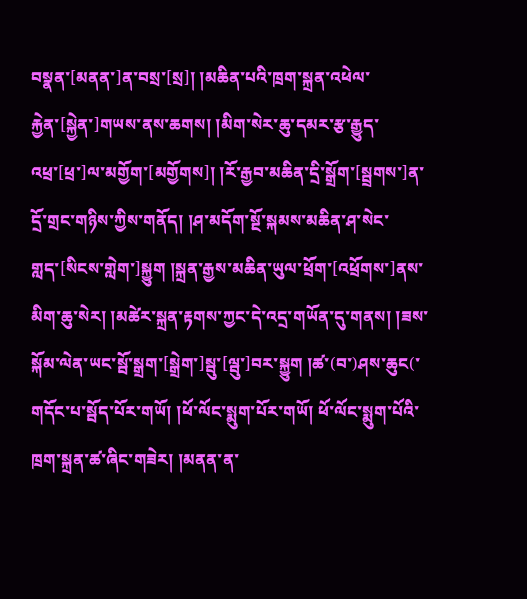བསྣན་[མནན་]ན་བསྲ་[སྲ]། །མཆིན་པའི་ཁྲག་སྐྲན་འཕེལ་རྐྱེན་[སྐྱེན་]གཡས་ནས་ཆགས། །མིག་སེར་ཆུ་དམར་རྩ་རྒྱུད་འཕྲ་[ཕྲ་]ལ་མགྱོག་[མགྱོགས]། །རོ་རྒྱབ་མཆིན་དྲི་སྒྲོག་[སྦྲགས་]ན་དྲོ་གྲང་གཉིས་ཀྱིས་གནོད། །ཤ་མདོག་སྔོ་སྐམས་མཆིན་ཤ་སེང་གླད་[སིངས་གླེག་]སྐྱུག །སྐྲན་རྒྱས་མཆིན་ཡུལ་ཕྲོག་[འཕྲོགས་]ནས་མིག་ཆུ་སེར། །མཚེར་སྐྲན་རྟགས་ཀྱང་དེ་འདྲ་གཡོན་དུ་གནས། །ཟས་སྐོམ་ལེན་ཡང་སྦོ་སྒྲག་[སྒྲེག་]སྦུ་[ལྦུ་]བར་སྐྱུག །ཚ་(བ་)ཤས་ཆུང(་གདོང་པ་སྦོད་པོར་གཡོ། །ཕོ་ལོང་སྨུག་པོར་གཡོ། ཕོ་ལོང་སྨུག་པོའི་ཁྲག་སྐྲན་ཚ་ཞིང་གཟེར། །མནན་ན་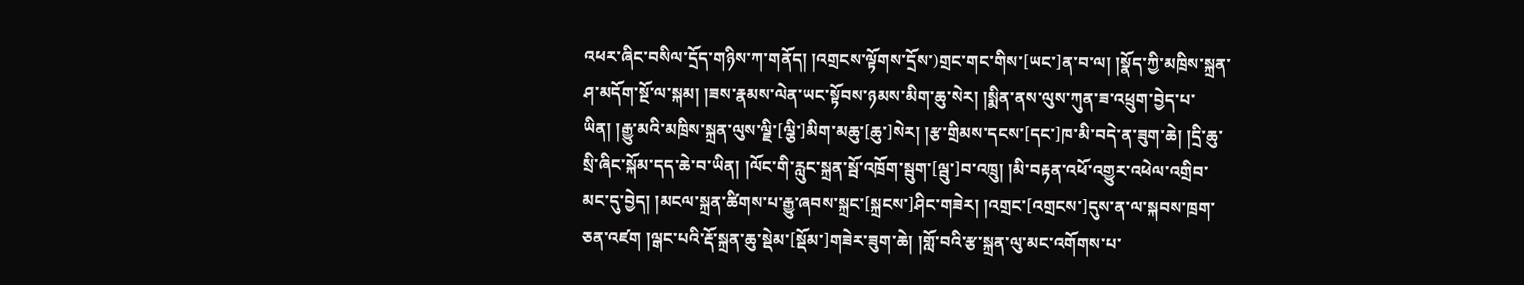འཕར་ཞིང་བསིལ་དྲོད་གཉིས་ཀ་གནོད། །འགྲངས་ལྟོགས་དྲོས་)གྲང་གང་གིས་[ཡང་]ན་བ་ལ། །སྣོད་ཀྱི་མཁྲིས་སྐྲན་ཤ་མདོག་སྔོ་ལ་སྐམ། །ཟས་རྣམས་ལེན་ཡང་སྟོབས་ཉམས་མིག་ཆུ་སེར། །སྨིན་ནས་ལུས་ཀུན་ཟ་འཕྲུག་བྱེད་པ་ཡིན། །རྒྱུ་མའི་མཁྲིས་སྐྲན་ལུས་ལྗི་[ལྕི་]མིག་མཆུ་[ཆུ་]སེར། །རྩ་གྲིམས་དངས་[དང་]ཁ་མི་བདེ་ན་ཟུག་ཆེ། །དྲི་ཆུ་སྲི་ཞིང་སྐོམ་དད་ཆེ་བ་ཡིན། །ལོང་གི་རླུང་སྐྲན་སྦོ་འཁྲོག་སྦུག་[ལྦུ་]བ་འཁྲུ། །མི་བརྟན་འཕོ་འགྱུར་འཕེལ་འགྲིབ་མང་དུ་བྱེད། །མངལ་སྐྲན་ཚིགས་པ་རྒྱུ་ཞབས་སྐྲང་[སྐྲངས་]ཤིང་གཟེར། །འགྲང་[འགྲངས་]དུས་ན་ལ་སྐབས་ཁྲག་ཅན་འཛག །ལྒང་པའི་རྡོ་སྐྲན་ཆུ་སྡེམ་[སྡོམ་]གཟེར་ཟུག་ཆེ། །གློ་བའི་རྩ་སྐྲན་ལུ་མང་འགོགས་པ་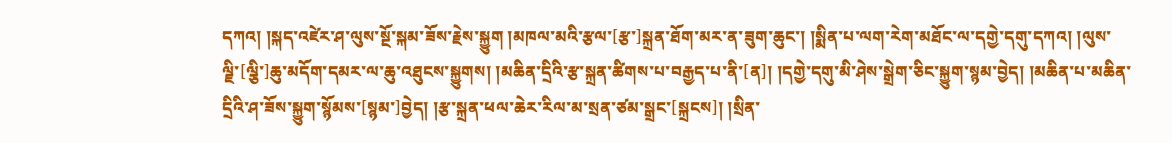དཀའ། །སྐད་འཛེར་ཤ་ལུས་སྔོ་སྐམ་ཟོས་རྗེས་སྐྱུག །མཁལ་མའི་རྩལ་[རྩ་]སྐྲན་ཐོག་མར་ན་ཟུག་ཆུང་། །སྨིན་པ་ལག་རེག་མཐོང་ལ་དགྱེ་དགུ་དཀའ། །ལུས་ལྗི་[ལྕི་]ཆུ་མདོག་དམར་ལ་ཆུ་འཐུངས་སྐྱུགས། །མཆིན་དྲིའི་རྩ་སྐྲན་ཚིགས་པ་བརྒྱད་པ་ནི་[ན]། །དགྱེ་དགུ་མི་ཤེས་སྒྲེག་ཅིང་སྐྱུག་སྙམ་བྱེད། །མཆིན་པ་མཆིན་དྲིའི་ཤ་ཟོས་སྐྱུག་སྙོམས་[སྙམ་]བྱེད། །རྩ་སྐྲན་ཕལ་ཆེར་རིལ་མ་སྲན་ཙམ་སྒྲང་[སྐྲངས]། །སྲིན་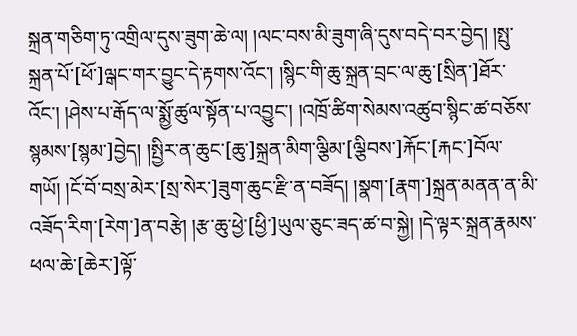སྐྲན་གཅིག་ཏུ་འགྲིལ་དུས་ཟུག་ཆེ་ལ། །ལང་བས་མི་ཟུག་ཞི་དུས་བདེ་བར་བྱེད། །སྤུ་སྐྲན་པོ་[ཕོ་]ལྒང་གར་བྱུང་དེ་རྟགས་འོང་། །སྙིང་གི་ཆུ་སྐྲན་བྲང་ལ་ཆུ་[སྲིན་]ཐོར་འོང་། །ཤེས་པ་རྒོད་ལ་སྨྱོ་ཚུལ་སྟོན་པ་འབྱུང་། །འཁྲོ་ཚིག་སེམས་འཚུབ་སྙིང་ཚ་བཅོས་སྙམས་[སྙམ་]བྱེད། །སྤྱིར་ན་ཆུང་[ཆུ་]སྐྲན་མིག་ལྕིམ་[ལྕིབས་]རྐོང་[རྐང་]བོལ་གཡོ། །ངོ་བོ་བསྲ་མེར་[སྲ་སེར་]ཟུག་ཆུང་རྫི་ན་བཟོད། །སྣག་[རྣག་]སྐྲན་མནན་ན་མི་འཟོད་རིག་[རེག་]ན་བརྩེ། །རྩ་ཆུ་ཕྱེ་[ཕྱི་]ཡུལ་ཅུང་ཟད་ཚ་བ་སྐྱེ། །དེ་ལྟར་སྐྲན་རྣམས་ཕལ་ཆེ་[ཆེར་]ལྟོ་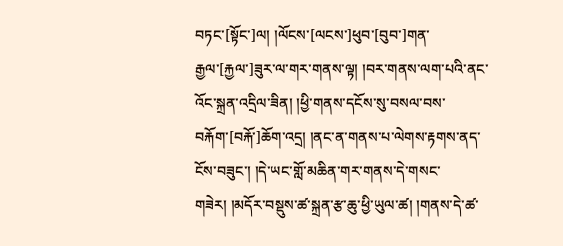བཏང་[སྟོང་]ལ། །ལོངས་[ལངས་]ཕུབ་[བུབ་]གན་རྒྱལ་[རྐྱལ་]ཟུར་ལ་གར་གནས་ལྟ། །བར་གནས་ལག་པའི་ནང་འོང་སྐྲན་འདྲིལ་ཟིན། །ཕྱི་གནས་དངོས་སུ་བསལ་བས་བརྐོག་[བརྐོ་]ཆོག་འདྲ། །ནང་ན་གནས་པ་ལེགས་རྟགས་ནད་ངོས་བཟུང་། །དེ་ཡང་གློ་མཆིན་གར་གནས་དེ་གསང་གཟེར། །མདོར་བསྡུས་ཚ་སྐྲན་རྩ་ཆུ་ཕྱི་ཡུལ་ཚ། །གནས་དེ་ཚ་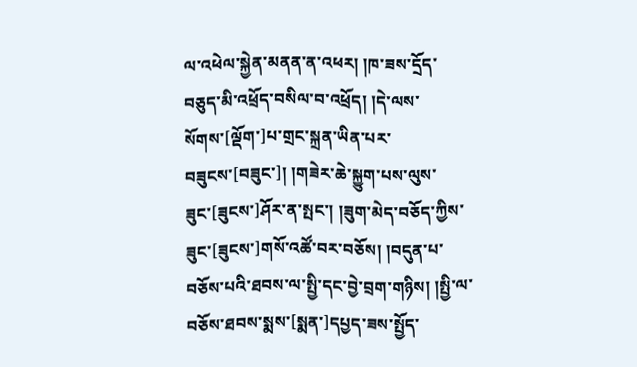ལ་འཕེལ་སྐྱེན་མནན་ན་འཕར། །ཁ་ཟས་དྲོད་བཅུད་མི་འཕྲོད་བསིལ་བ་འཕྲོད། །དེ་ལས་སོགས་[ལྡོག་]པ་གྲང་སྐྲན་ཡིན་པར་བཟུངས་[བཟུང་]། །གཟེར་ཆེ་སྐྱུག་པས་ལུས་ཟུང་[ཟུངས་]ཤོར་ན་སྤང་། །ཟུག་མེད་བཅོད་ཀྱིས་ཟུང་[ཟུངས་]གསོ་འཚོ་བར་བཅོས། །བདུན་པ་བཅོས་པའི་ཐབས་ལ་སྤྱི་དང་བྱེ་བྲག་གཉིས། །སྤྱི་ལ་བཅོས་ཐབས་སྨས་[སྨན་]དཔྱད་ཟས་སྤྱོད་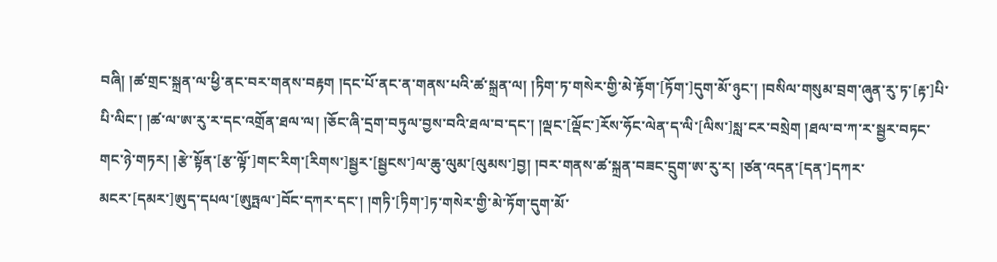བཞི། །ཚ་གྲང་སྐྲན་ལ་ཕྱི་ནང་བར་གནས་བརྟག །དང་པོ་ནང་ན་གནས་པའི་ཚ་སྐྲན་ལ། །ཏིག་ཏ་གསེར་གྱི་མེ་རྟོག་[ཏོག་]དུག་མོ་ཉུང་། །བསིལ་གསུམ་བྲག་ཞུན་རུ་ཏ་[རྟ་]པི་པི་ལིང་། །ཚ་ལ་ཨ་རུ་ར་དང་འགྲོན་ཐལ་ལ། །ཅོང་ཞི་དྲག་བཏུལ་བྱས་བའི་ཐལ་བ་དང་། །ལྡང་[ལྡོང་]རོས་ཧོང་ལེན་ད་ལི་[ལིས་]སླ་ངར་བསྲེག །ཐལ་བ་ཀ་ར་སྦྱར་བཏང་གང་ཉེ་གཏར། །རྩེ་སྟོན་[རྩ་ལྟོ་]གང་རིག་[རིགས་]སྦྱར་[སྦྱངས་]ལ་ཆུ་ལུམ་[ལུམས་]བྱ། །བར་གནས་ཚ་སྐྲན་བཟང་དྲུག་ཨ་རུ་ར། །ཙན་འདན་[དན་]དཀར་མངར་[དམར་]ཨུད་དཔལ་[ཨུཏྤལ་]བོང་དཀར་དང་། །གཏི་[ཏིག་]ཏ་གསེར་གྱི་མེ་ཏོག་དུག་མོ་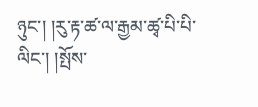ཉུང་། །རུ་རྟ་ཚ་ལ་རྒྱམ་ཚྭ་པི་པི་ལིང་། །སྤོས་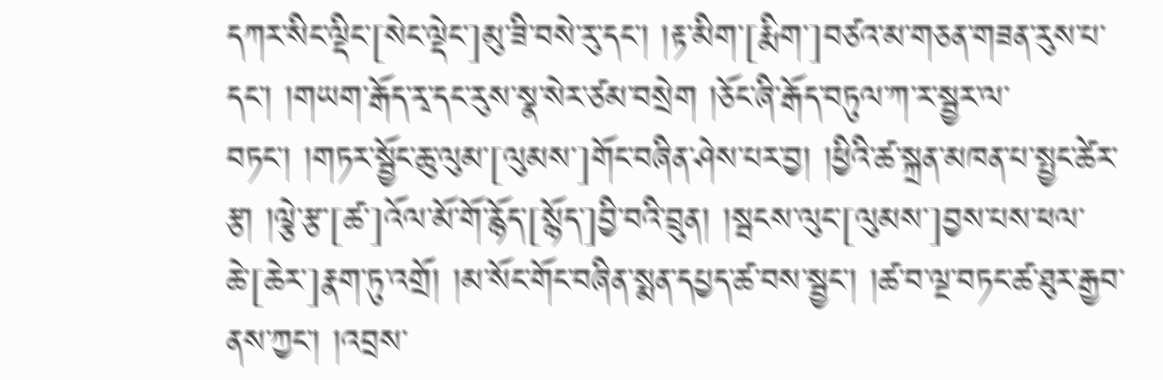དཀར་སིང་ལྡིང་[སེང་ལྡེང་]མུ་ཟི་བསེ་རུ་དང་། །རྟ་མིག་[རྨིག་]བཙའ་མ་གཅན་གཟན་རུས་པ་དང་། །གཡག་རྒོད་རྭ་དང་རུས་སྣ་སེར་ཙམ་བསྲེག །ཅོང་ཞི་རྒོད་བཏུལ་ཀ་ར་སྦྱར་ལ་བཏང་། །གཏར་སྦྱོང་ཆུ་ལུམ་[ལུམས་]གོང་བཞིན་ཤེས་པར་བྱ། །ཕྱིའི་ཚ་སྐྲན་མཁན་པ་སྤྱང་ཚེར་རྩ། །ལྕེ་རྩ་[ཚ་]འོལ་མོ་གོ་རྙོད་[སྙོད་]བྱི་བའི་བྲུན། །སྦངས་ལུང་[ལུམས་]བྱས་པས་ཕལ་ཆེ་[ཆེར་]རྣག་ཏུ་འགྲོ། །མ་སོང་གོང་བཞིན་སྨན་དཔྱད་ཚ་བས་སྦྱང་། །ཚ་བ་ལྔ་བཏང་ཚ་ཐུར་རྒྱབ་ནས་ཀྱང་། །འབྲས་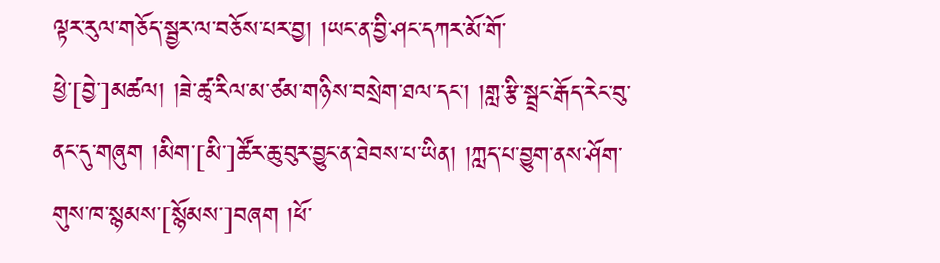ལྟར་རུལ་གཅོད་སྦྱར་ལ་བཅོས་པར་བྱ། །ཡང་ན་བྱི་ཤང་དཀར་མོ་གོ་ཕྱེ་[བྱེ་]མཚལ། །ཟེ་ཚྭ་རིལ་མ་ཙམ་གཉིས་བསྲེག་ཐལ་དང་། །གླ་རྩི་སྦྲང་རྒོད་རེང་བུ་ནང་དུ་གཞུག །མིག་[མི་]ཚོར་ཆུ་བུར་བྱུང་ན་ཐེབས་པ་ཡིན། །ཀླད་པ་བྱུག་ནས་ཤོག་གུས་ཁ་སྙམས་[སྙོམས་]བཞག །ཕོ་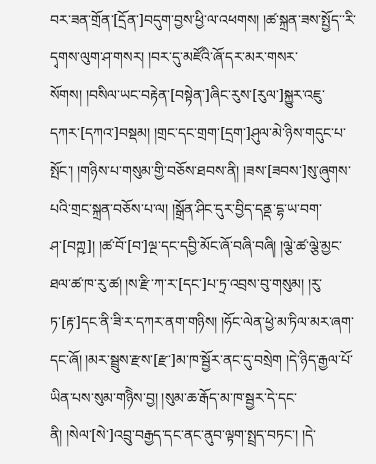བར་ཟན་གྲོན་[དྲོན་]བདུག་བྱས་ཕྱི་ལ་འཕགས། །ཚ་སྐྲན་ཟས་སྤྱོད་་རི་དྭགས་ལུག་ཤ་གསར། །བར་དུ་མཛོའི་ཞོ་དར་མར་གསར་སོགས། །བསིལ་ཡང་བརྟེན་[བསྟེན་]ཞིང་རུས་[རུལ་]སྐྱུར་འཇུ་དཀར་[དཀའ་]བསྡམ། །གྲང་དང་གྲག་[དྲག་]ཤུལ་མེ་ཉིས་གདུང་པ་སྤོང་། །གཉིས་པ་གསུམ་གྱི་བཅོས་ཐབས་ནི། །ཟས་[ཟབས་]སུ་ཞུགས་པའི་གྲང་སྐྲན་བཅོས་པ་ལ། །སྒྲོན་ཤིང་དུར་བྱིད་དནྡ་དྷ་ཡ་བག་ཤ་[བཀྵ]། །ཚ་བོ་[བ་]ལྔ་དང་དབྱི་མོང་ཞོ་བཞི་བཞི། །ལྕེ་ཚ་ལྕེ་མྱང་ཐལ་ཚ་ཁ་རུ་ཚ། །ས་རྫི་ཀ་ར་[དང་]པ་ཏྲ་འབྲས་བུ་གསུམ། །རུ་ཏ་[རྟ་]དང་ནི་ཟི་ར་དཀར་ནག་གཉིས། །ཧོང་ལེན་ཕྱེ་མ་ཏིལ་མར་ཞག་དང་ཞོ། །མར་སྦྲུས་རྫས་[རྫ་]མ་ཁ་སྦྱོར་ནང་དུ་བསྲེག །དེ་ཉིད་རྒྱལ་པོ་ཡིན་པས་སུམ་གཉིེས་བྱ། །སུམ་ཆ་རྒོད་མ་ཁ་སྦྱར་དེ་དང་ནི། །སེལ་[སེ་]འབྲུ་བརྒྱད་དང་ནང་ནུབ་ལྟག་སྤྲད་བཏང་། །དེ་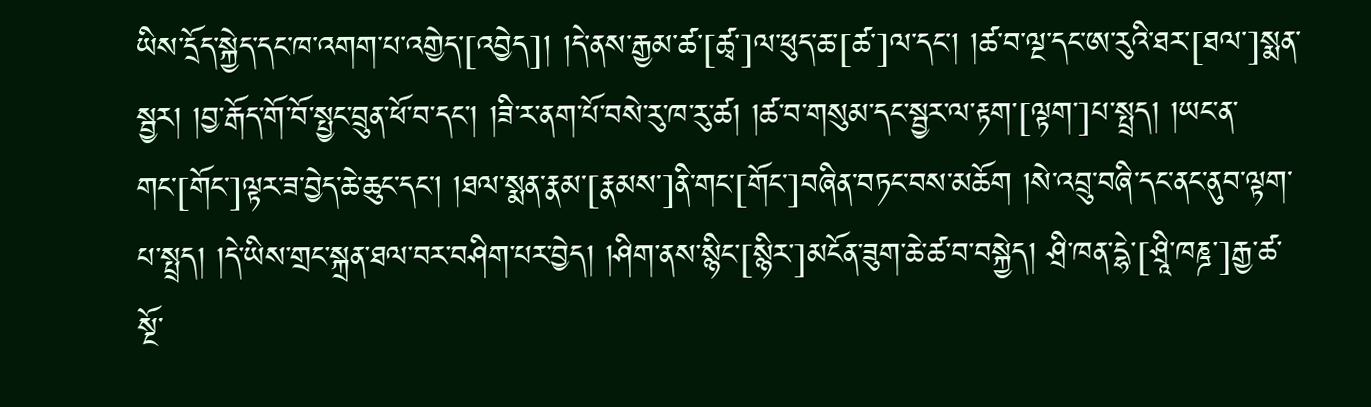ཡིས་དྲོད་སྐྱེད་དང་ཁ་འགག་པ་འགྱེད་[འབྱེད]། །དེ་ནས་རྒྱམ་ཚ་[ཚྭ་]ལ་ཕུད་ཆ་[ཚ་]ལ་དང་། །ཚ་བ་ལྔ་དང་ཨ་རུའི་ཐར་[ཐལ་]སྨན་སྦྱར། །བྱ་རྒོད་གོ་བོ་སྤྱང་བྲུན་ཕོ་བ་དང་། །ཟི་ར་ནག་པོ་བསེ་རུ་ཁ་རུ་ཚ། །ཚ་བ་གསུམ་དང་སྦྱར་ལ་རྟག་[ལྟག་]པ་སྤྲད། །ཡང་ན་གང་[གོང་]ལྟར་ཟ་བྱེད་ཆེ་ཆུང་དང་། །ཐལ་སྨན་རྣམ་[རྣམས་]ནི་གང་[གོང་]བཞིན་བཏང་བས་མཆོག །སེ་འབྲུ་བཞི་དང་ནང་ནུབ་ལྟག་པ་སྤྲད། །དེ་ཡིས་གྲང་སྐྲན་ཐལ་བར་བཤིག་པར་བྱེད། །ཤིག་ནས་སྙིང་[སྙིར་]མངོན་ཟུག་ཆེ་ཚ་བ་བསྐྱེད། ཤྲི་ཁན་དྷེ་[ཤྲཱི་ཁཎྜ་]རྒྱ་ཚ་སྔོ་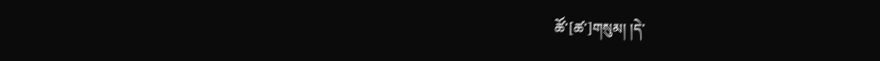ཚོ་[ཚ་]གསུམ། །དེ་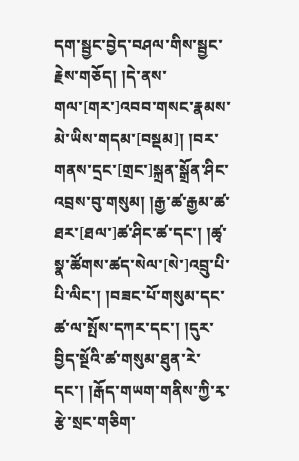དག་སྦྱང་བྱེད་བཤལ་གིས་སྦྱང་རྗེས་གཅོད། །དེ་ནས་གལ་[གར་]འབབ་གསང་རྣམས་མེ་ཡིས་གདམ་[བསྡམ]། །བར་གནས་དྲང་[གྲང་]སྐྲན་སྒྲོན་ཤིང་འབྲས་བུ་གསུམ། །རྒྱ་ཚ་རྒྱམ་ཚ་ཐར་[ཐལ་]ཚ་ཤིང་ཚ་དང་། །ཚྭ་སྣ་ཚོགས་ཚད་སེལ་[སེ་]འབྲུ་པི་པི་ལིང་། །བཟང་པོ་གསུམ་དང་ཚ་ལ་སྤོས་དཀར་དང་། །དུར་བྱིད་སྔོའི་ཚ་གསུམ་ཐུན་རེ་དང་། །རྒོད་གཡག་གནིས་ཀྱི་རྭ་རྩེ་སྲང་གཅིག་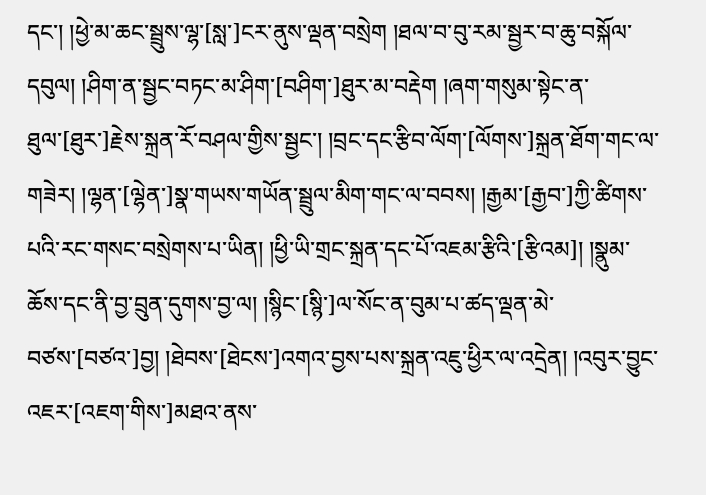དང་། །ཕྱེ་མ་ཆང་སྦྲུས་ལྷ་[སླ་]ངར་ནུས་ལྡན་བསྲེག །ཐལ་བ་བུ་རམ་སྦྱར་བ་ཆུ་བསྐོལ་དབུལ། །ཤིག་ན་སྦྱང་བཏང་མ་ཤིག་[བཤིག་]ཐུར་མ་བརྡེག །ཞག་གསུམ་སྟེང་ན་ཐུལ་[ཐུར་]རྗེས་སྐྲན་རོ་བཤལ་གྱིས་སྦྱང་། །བྲང་དང་རྩིབ་ལོག་[ལོགས་]སྐྲན་ཐོག་གང་ལ་གཟེར། །ལྷན་[ལྷེན་]སྣ་གཡས་གཡོན་སྦྲུལ་མིག་གང་ལ་བབས། །རྒྱམ་[རྒྱབ་]ཀྱི་ཚིགས་པའི་རང་གསང་བསྲེགས་པ་ཡིན། །ཕྱི་ཡི་གྲང་སྐྲན་དང་པོ་འཇམ་རྩིའི་[རྩིའམ]། །སྣུམ་ཆོས་དང་ནི་བྱ་བྲུན་དུགས་བྱ་ལ། །སྙིང་[སྙི་]ལ་སོང་ན་བུམ་པ་ཚད་ལྡན་མེ་བཙས་[བཙའ་]བྱ། །ཐེབས་[ཐེངས་]འགའ་བྱས་པས་སྐྲན་འཇུ་ཕྱིར་ལ་འདྲེན། །འབུར་བྱུང་འཇར་[འཇག་གིས་]མཐའ་ནས་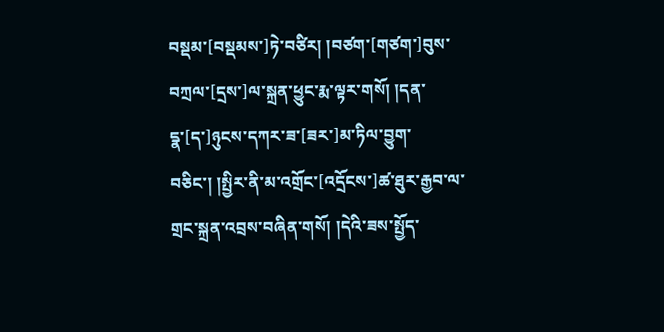བསྡམ་[བསྡམས་]ཏེ་བཙིར། །བཙག་[གཙག་]བུས་བཀྲལ་[དྲས་]ལ་སྐྲན་ཕྱུང་རྨ་ལྟར་གསོ། །དན་དྣ་[ད་]ཉུངས་དཀར་ཟ་[ཟར་]མ་ཏིལ་བྱུག་བཅིང་། །སྤྱིར་ནི་མ་འགྲོང་[འདྲོངས་]ཚ་ཐུར་རྒྱབ་ལ་གྲང་སྐྲན་འབྲས་བཞིན་གསོ། །དེའི་ཟས་སྤྱོད་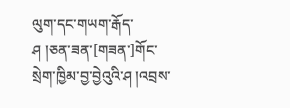ལུག་དང་གཡག་རྒོད་ཤ །ཅན་ཟན་[གཟན་]གོང་སྲེག་ཁྱིམ་བྱ་བྱེའུའི་ཤ །འབྲས་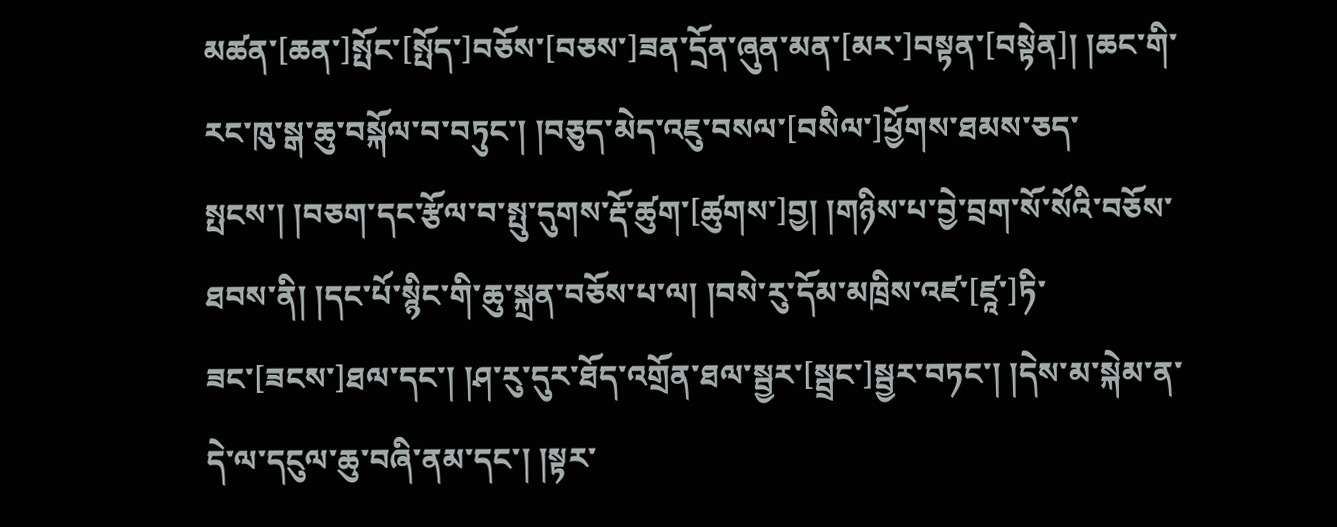མཚན་[ཆན་]སྤོང་[སྤོད་]བཅོས་[བཅས་]ཟན་དྲོན་ཞུན་མན་[མར་]བསྟན་[བསྟེན]། །ཆང་གི་རང་ཁུ་སྒ་ཆུ་བསྐོལ་བ་བཏུང་། །བཅུད་མེད་འཇུ་བསལ་[བསིལ་]ཕྱོགས་ཐམས་ཅད་སྤངས་། །བཅག་དང་རྩོལ་བ་སྤུ་དུགས་རྡོ་ཚུག་[ཚུགས་]བྱ། །གཉིས་པ་བྱེ་བྲག་སོ་སོའི་བཅོས་ཐབས་ནི། །དང་པོ་སྙིང་གི་ཆུ་སྐྲན་བཅོས་པ་ལ། །བསེ་རུ་དོམ་མཁྲིས་འཛ་[ཛཱ་]ཏི་ཟང་[ཟངས་]ཐལ་དང་། །ཤ་རུ་དུར་ཐོད་འགྲོན་ཐལ་སྦྱར་[སྦྲང་]སྦྱར་བཏང་། །དེས་མ་སྐེམ་ན་དེ་ལ་དངུལ་ཆུ་བཞི་ནམ་དང་། །སྟར་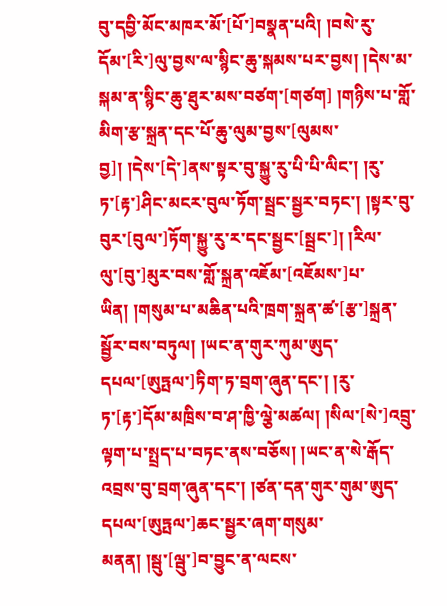བུ་དབྱི་མོང་མཁར་མོ་[པོ་]བསྣན་པའི། །བསེ་རུ་དོམ་[རི་]ལུ་བྱས་ལ་སྙིང་ཆུ་སྐམས་པར་བྱས། །དེས་མ་སྐམ་ན་སྙིང་ཆུ་ཐུར་མས་བཙག་[གཙག] །གཉིས་པ་གློ་མིག་རྩ་སྐྲན་དང་པོ་ཆུ་ལུམ་བྱས་[ལུམས་བྱ]། །དེས་[དེ་]ནས་སྟར་བུ་སྐྱུ་རུ་པི་པི་ལིང་། །རུ་ཏ་[རྟ་]ཤིང་མངར་བུལ་ཏོག་སྦྲང་སྦྱར་བཏང་། །སྟར་བུ་བུར་[བུལ་]ཏོག་སྐྱུ་རུ་ར་དང་སྦྱང་[སྦྲང་]། །རིལ་ལུ་[བུ་]མུར་བས་གློ་སྐྲན་འཇོམ་[འཇོམས་]པ་ཡིན། །གསུམ་པ་མཆིན་པའི་ཁྲག་སྐྲན་ཚ་[རྩ་]སྐྲན་སྦྱོར་བས་བཏུལ། །ཡང་ན་གུར་ཀུམ་ཨུད་དཔལ་[ཨུཏྤལ་]ཏིག་ཏ་བྲག་ཞུན་དང་། །རུ་ཏ་[རྟ་]དོམ་མཁྲིས་བ་ཤ་ཁྱི་ལྕེ་མཚལ། །སིལ་[སེ་]འབྲུ་ལྟག་པ་སྤྲད་པ་བཏང་ནས་བཅོས། །ཡང་ན་སེ་རྒོད་འབྲས་བུ་བྲག་ཞུན་དང་། །ཙན་དན་གུར་གུམ་ཨུད་དཔལ་[ཨུཏྤལ་]ཆང་སྦྱར་ཞག་གསུམ་མནན། །སྦུ་[ལྦུ་]བ་བྱུང་ན་ལངས་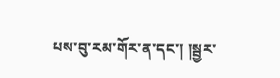པས་བུ་རམ་གོར་ན་དང་། །སྦྱར་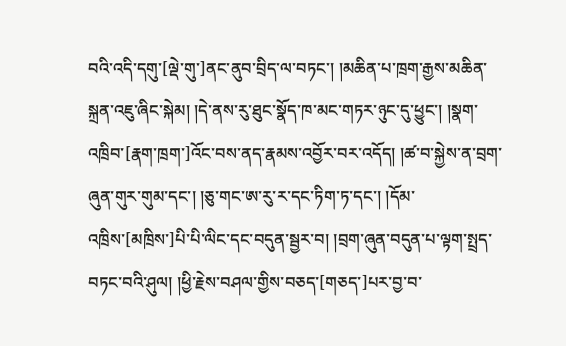བའི་འདི་དགུ་[ལྡེ་གུ་]ནང་ནུབ་བྲིད་ལ་བཏང་། །མཆིན་པ་ཁྲག་རྒྱས་མཆིན་སྐྲན་འཇུ་ཞིང་སྐེམ། །དེ་ནས་རུ་ཐུང་སྣོད་ཁ་མང་གཏར་ཉུང་དུ་ཕྱུང་། །སྣག་འཁྲིབ་[རྣག་ཁྲག་]འོང་བས་ནད་རྣམས་འབྱོར་བར་འདོད། །ཚ་བ་སྐྱེས་ན་བྲག་ཞུན་གུར་གུམ་དང་། །ཅུ་གང་ཨ་རུ་ར་དང་ཏིག་ཏ་དང་། །དོམ་འཁྲིས་[མཁྲིས་]པི་པི་ལིང་དང་བདུན་སྦྱར་བ། །བྲག་ཞུན་བདུན་པ་ལྟག་སྤྲད་བཏང་བའི་ཤུལ། །ཕྱི་རྗེས་བཤལ་གྱིས་བཅད་[གཅད་]པར་བྱ་བ་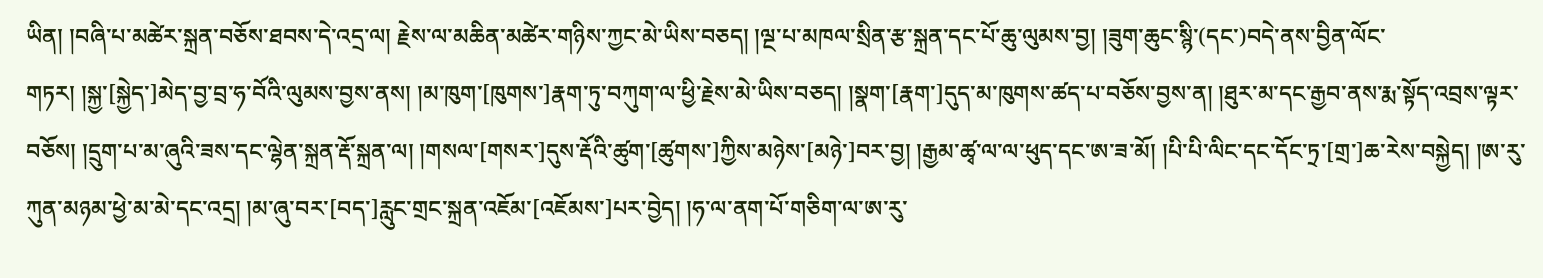ཡིན། །བཞི་པ་མཚེར་སྐྲན་བཅོས་ཐབས་དེ་འདྲ་ལ། རྗེས་ལ་མཆིན་མཚེར་གཉིས་ཀྱང་མེ་ཡིས་བཅད། །ལྔ་པ་མཁལ་སྲིན་རྩ་སྐྲན་དང་པོ་ཆུ་ལུམས་བྱ། །ཟུག་ཆུང་སྙི་(དང་)བདེ་ནས་བྱིན་ལོང་གཏར། །སྐྱ་[སྐྱེད་]མེད་བྱ་བྲ་ཧ་བོའི་ལུམས་བྱས་ནས། །མ་ཁུག་[ཁུགས་]རྣག་ཏུ་བཀུག་ལ་ཕྱི་རྗེས་མེ་ཡིས་བཅད། །སྣག་[རྣག་]དུད་མ་ཁུགས་ཚད་པ་བཅོས་བྱས་ན། །ཐུར་མ་དང་རྒྱབ་ནས་རྨ་སྟོད་འབྲས་ལྟར་བཅོས། །དྲུག་པ་མ་ཞུའི་ཟས་དང་ལྷེན་སྐྲན་རྡོ་སྐྲན་ལ། །གསལ་[གསར་]དུས་རྡོའི་ཚུག་[ཚུགས་]ཀྱིས་མཉེས་[མཉེ་]བར་བྱ། །རྒྱམ་ཚྭ་ལ་ལ་ཕུད་དང་ཨ་ཟ་མོ། །པི་པི་ལིང་དང་དོང་ཏྲ་[གྲ་]ཆ་རེས་བསྐྱེད། །ཨ་རུ་ཀུན་མཉམ་ཕྱེ་མ་མེ་དང་འདྲ། །མ་ཞུ་བར་[བད་]རླུང་གྲང་སྐྲན་འཇོམ་[འཇོམས་]པར་བྱེད། །ཧ་ལ་ནག་པོ་གཅིག་ལ་ཨ་རུ་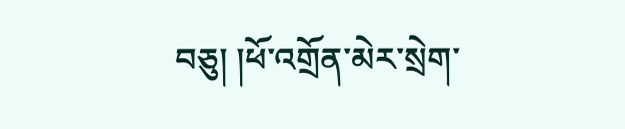བཅུ། །ཕོ་འགྲོན་མེར་སྲེག་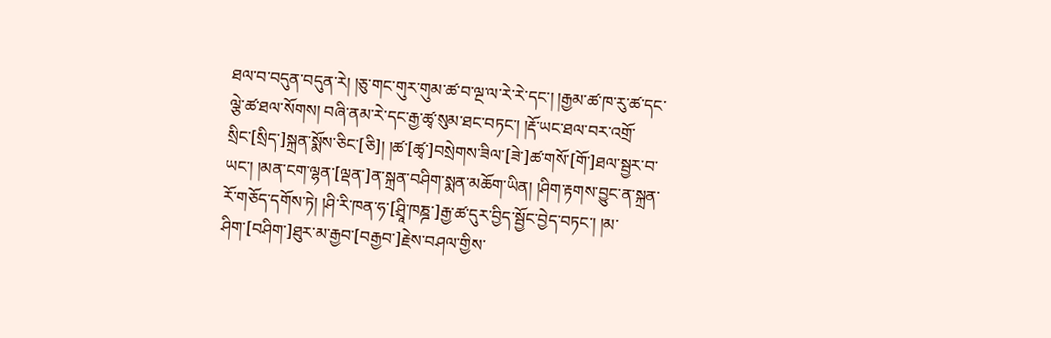ཐལ་བ་བདུན་བདུན་རེ། །ཅུ་གང་གུར་གུམ་ཚ་བ་ལྔ་ལ་རེ་རེ་དང་། །རྒྱམ་ཚ་ཁ་རུ་ཚ་དང་ལྕེ་ཚ་ཐལ་སོགས། བཞི་ནམ་རེ་དང་རྒྱ་ཚྭ་སུམ་ཐང་བཏང་། །རྡོ་ཡང་ཐལ་བར་འགྲོ་སྲིང་[སྲིད་]སྐྲན་སྨོས་ཅིང་[ཅི]། །ཚ་[ཚྭ་]བསྲེགས་ཟིལ་[ཟེ་]ཚ་གསོ་[གོ་]ཐལ་སྦྱར་བ་ཡང་། །མན་ངག་ལྷན་[ལྡན་]ན་སྐྲན་བཤིག་སྨན་མཆོག་ཡིན། །ཤིག་རྟགས་བྱུང་ན་སྐྲན་རོ་གཅོད་དགོས་ཏེ། །ཤི་རི་ཁན་ཧ་[ཤྲཱི་ཁཎྜ་]རྒྱ་ཚ་དུར་བྱིད་སྦྱོང་བྱེད་བཏང་། །མ་ཤིག་[བཤིག་]ཐུར་མ་རྒྱབ་[བརྒྱབ་]རྗེས་བཤལ་གྱིས་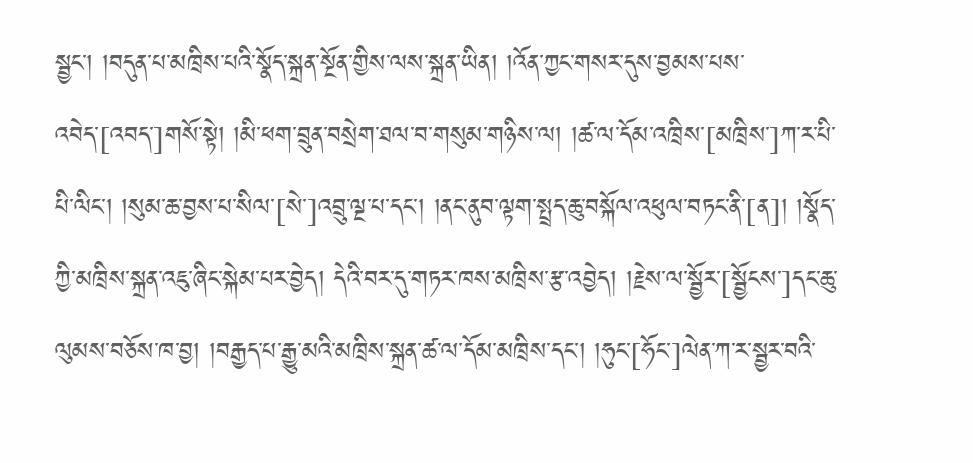སྦྱང་། །བདུན་པ་མཁྲིས་པའི་སྣོད་སྐྲན་སྔོན་གྱིས་ལས་སྐྲན་ཡིན། །འོན་ཀྱང་གསར་དུས་བྱམས་པས་འབེད་[འབད་]གསོ་སྟེ། །མི་ཕག་བྲུན་བསྲེག་ཐལ་བ་གསུམ་གཉིས་ལ། །ཚ་ལ་དོམ་འཁྲིས་[མཁྲིས་]ཀ་ར་པི་པི་ལིང་། །སུམ་ཆ་བྱས་པ་སིལ་[སེ་]འབྲུ་ལྔ་པ་དང་། །ནང་ནུབ་ལྟག་སྤྲད་ཆུ་བསྐོལ་འཕུལ་བཏང་ནི་[ན]། །སྣོད་ཀྱི་མཁྲིས་སྐྲན་འཇུ་ཞིང་སྐེམ་པར་བྱེད། དེའི་བར་དུ་གཏར་ཁས་མཁྲིས་རྩ་འབྱེད། །རྗེས་ལ་སྦྱོར་[སྦྱོངས་]དང་ཆུ་ལུམས་བཅོས་ཁ་བྱ། །བརྒྱད་པ་རྒྱུ་མའི་མཁྲིས་སྐྲན་ཚ་ལ་དོམ་མཁྲིས་དང་། །ཧུང་[ཧོང་]ལེན་ཀ་ར་སྦྱར་བའི་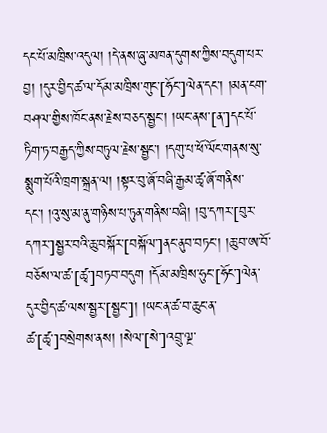དང་པོ་མཁྲིས་འདུལ། །དེ་ནས་ཞུ་མཁན་དུགས་ཀྱིས་བདུག་པར་བྱ། །དུར་བྱིད་ཚ་ལ་དོམ་མཁྲིས་གུང་[ཧོང་]ལེན་དང་། །མན་ངག་བཤལ་གྱིས་ཁོང་ནས་རྗེས་བཅད་སྦྱང་། །ཡང་ནས་[ན་]དང་པོ་ཏིག་ཏ་བརྒྱད་ཀྱིས་བཏུལ་རྗེས་སྦྱང་། །དགུ་པ་ཕོ་ལོང་གནས་སུ་སྨུག་པོའི་ཁྲག་སྐྲན་ལ། །སྟར་བུ་ཞོ་བཞི་རྒྱམ་ཚྭ་ཞོ་གནིས་དང་། །འུ་སུ་མ་ནུ་གཉིས་པ་ཏུན་གནིས་བཞི། །བུ་དཀར་[བུར་དཀར་]སྦྱར་བའི་ཆུ་བསྐོར་[བསྐོལ་]ནང་ནུབ་བཏང་། །ཆུ་བ་ཨ་བོ་བཅོས་ལ་ཚ་[ཚྭ་]བཏབ་བདུག །དོམ་མཁྲིས་ཧུང་[ཧོང་]ལེན་དུར་བྱིད་ཚ་ལས་སྦྱར་[སྦྱང་]། །ཡང་ན་ཚ་བ་ཆུང་ན་ཚ་[ཚྭ་]བསྲེགས་ནས། །སེལ་[སེ་]འབྲུ་ལྔ་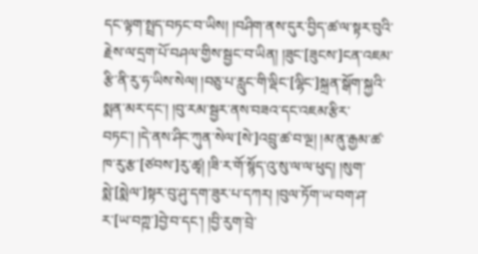དང་ལྟག་སྤྲད་བཏང་བ་ཡིས། །བཤིག་ནས་དུར་བྱིད་ཚ་ལ་སྟར་བུའི་རྗེས་ལ་དྲག་པོ་བཤལ་གྱིས་སྦྱང་བ་ཡིན། །ཟུང་[ཟུངས་]ངན་འཇམ་རྩི་ནི་རུ་ཧ་ཡིས་སེལ། །བཅུ་པ་རླུང་གི་ལྡིང་[ལྷིང་]སྐྲན་སྒོག་སྐྱའི་སྨན་མར་དང་། །བུ་རམ་སྦྱར་ནས་བཟའ་དང་འཇམ་རྩིར་བཏང་། །དེ་ནས་ཤིང་ཀུན་སེལ་[སེ་]འབྲུ་ཚ་བ་ལྔ། །མ་ནུ་རྒྱམ་ཚ་ཁ་རུ་རྩ་[ཙབས་]རུ་ཚྭ། །ཟི་ར་གོ་སྙོད་འུ་སུ་ལ་ལ་ཕུད། །སུག་སྨེ་[སྨེལ་]སྟར་བུ་ཤུ་དག་ཟུར་པ་དཀར། །བུལ་ཏོག་ཡ་བག་ཤ་ར་[ཡ་བཀྵ་]བྱེ་བ་དང་། །བྱི་རུག་བྲེ་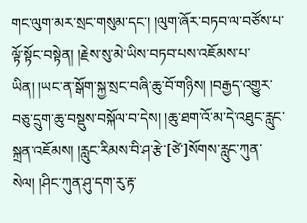གང་ལུག་མར་སྲང་གསུམ་དང་། །ལུག་ཞོར་བཏབ་ལ་བཙོས་པ་ལྟོ་སྟོང་བསྟེན། །རྗེས་སུ་མེ་ཡིས་བཏབ་པས་འཇོམས་པ་ཡིན། །ཡང་ན་སྒོག་སྐྱ་སྲང་བཞི་ཆུ་བོ་གཉིས། །བརྒྱད་འགྱུར་བཅུ་དྲུག་ཆུ་བསྡུས་བསྐོལ་བ་དེས། །ཆུ་ཐག་འོ་མ་དེ་འཐུང་རླུང་སྐྲན་འཇོམས། །རླུང་རིམས་བི་ཤ་རྩེ་[ཙེ་]སོགས་རླུང་ཀུན་སེལ། །ཤིང་ཀུན་ཤུ་དག་རུ་རྟ་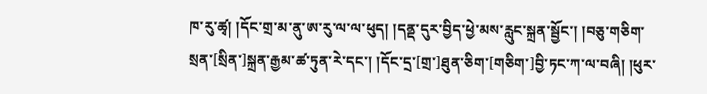ཁ་རུ་ཚྭ། །དོང་གྲ་མ་ནུ་ཨ་རུ་ལ་ལ་ཕུད། །དནྡ་དུར་བྱིད་ཕྱེ་མས་རླུང་སྐྲན་སྦྱོང་། །བཅུ་གཅིག་སྲན་[སྲིན་]སྐྲན་རྒྱམ་ཚ་ཏུན་རེ་དང་། །དོང་དྲ་[གྲ་]ཐུན་ཅིག་[གཅིག་]བྱི་ཏང་ཀ་ལ་བཞི། །ཕུར་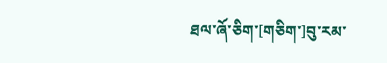ཐལ་ཞོ་ཅིག་[གཅིག་]བུ་རམ་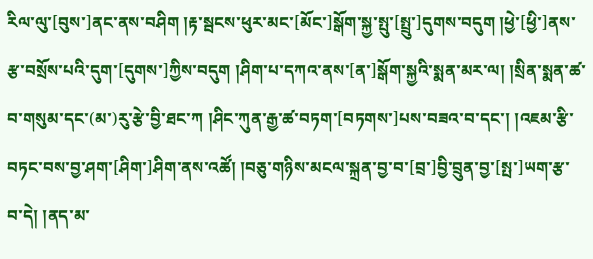རིལ་ལུ་[བུས་]ནང་ནས་བཤིག །རྟ་སྦངས་ཕུར་མང་[མོང་]སྒོག་སྐྱ་སྤུ་[སྤྲུ་]དུགས་བདུག །ཕྱེ་[ཕྱི་]ནས་རྩ་བསྲོས་པའི་དུག་[དུགས་]ཀྱིས་བདུག །ཤིག་པ་དཀའ་ནས་[ན་]སྒོག་སྐྱའི་སྨན་མར་ལ། །སྲིན་སྨན་ཚ་བ་གསུམ་དང་(མ་)རུ་རྩེ་བྱི་ཐང་ཀ །ཤིང་ཀུན་རྒྱ་ཚ་བཏག་[བཏགས་]པས་བཟའ་བ་དང་། །འཇམ་རྩི་བཏང་བས་བྱ་ཤག་[ཤིག་]ཤིག་ནས་འཚོ། །བཅུ་གཉིས་མངལ་སྐྲན་བྱ་བ་[བྲ་]བྱི་བྲུན་བྱ་[སྤ་]ཡག་རྩ་བ་དེ། །ནད་མ་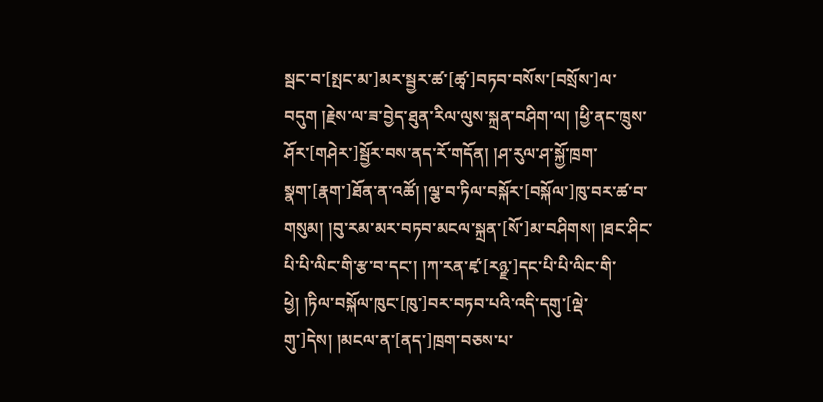སྦང་བ་[སྤང་མ་]མར་སྦྱར་ཚ་[ཚྭ་]བཏབ་བསོས་[བསྲོས་]ལ་བདུག །རྗེས་ལ་ཟ་བྱེད་ཐུན་རིལ་ལུས་སྐྲན་བཤིག་ལ། །ཕྱི་ནང་ཁྲུས་ཤོར་[གཤེར་]སྦྱོར་བས་ནད་རོ་གདོན། །ཤ་རུལ་ཤ་སྐྱོ་ཁྲག་སྣག་[རྣག་]ཐོན་ན་འཚོ། །ལྕ་བ་ཏིལ་བསྐོར་[བསྐོལ་]ཁུ་བར་ཚ་བ་གསུམ། །བུ་རམ་མར་བཏབ་མངལ་སྐྲན་[སོ་]མ་བཤིགས། །ཐང་ཤིང་པི་པི་ལིང་གི་རྩ་བ་དང་། །ཀ་རན་ཛྭ་[རཉྫ་]དང་པི་པི་ལིང་གི་ཕྱེ། །ཏིལ་བསྐོལ་ཁུང་[ཁུ་]བར་བཏབ་པའི་འདི་དགུ་[ལྡེ་གུ་]དེས། །མངལ་ན་[ནད་]ཁྲག་བཅས་པ་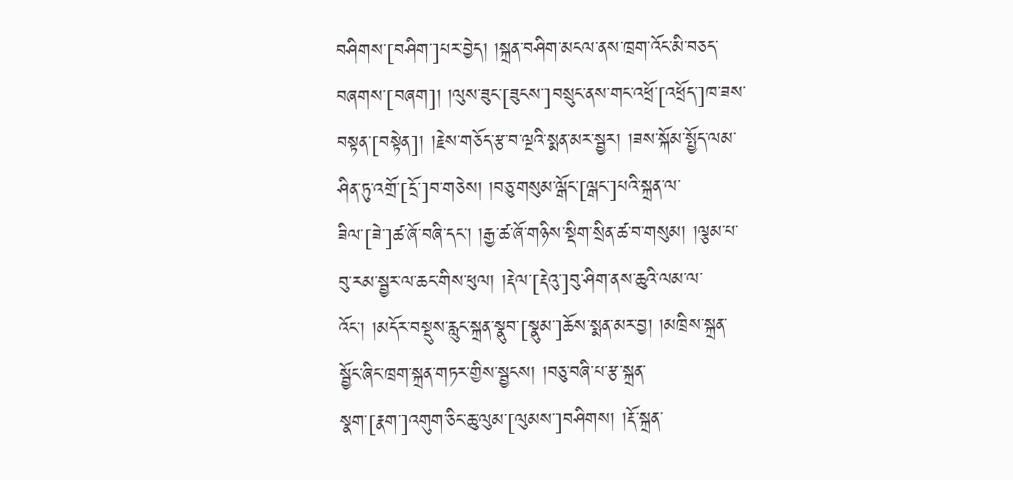བཤིགས་[བཤིག་]པར་བྱེད། །སྐྲན་བཤིག་མངལ་ནས་ཁྲག་འོང་མི་བཅད་བཞགས་[བཞག]། །ལུས་ཟུང་[ཟུངས་]བསྲུང་ནས་གང་འཕྲོ་[འཕྲོད་]ཁ་ཟས་བསྟན་[བསྟེན]། །རྗེས་གཅོད་རྩ་བ་ལྔའི་སྨན་མར་སྦྱར། །ཟས་སྐོམ་སྤྱོད་ལམ་ཤིན་ཏུ་འགྲོ་[དྲོ་]བ་གཅེས། །བཅུ་གསུམ་ལྒོང་[ལྒང་]པའི་སྐྲན་ལ་ཟིལ་[ཟེ་]ཚ་ཞོ་བཞི་དང་། །རྒྱ་ཚ་ཞོ་གཉིས་སྡིག་སྲིན་ཚ་བ་གསུམ། །ལྕམ་པ་བུ་རམ་སྦྱར་ལ་ཆང་གིས་ཕུལ། །རྡེལ་[རྡེའུ་]བུ་ཤིག་ནས་ཆུའི་ལམ་ལ་འོང་། །མདོར་བསྡུས་རླུང་སྐྲན་སྣུབ་[སྣུམ་]ཆོས་སྨན་མར་བྱ། །མཁྲིས་སྐྲན་སྦྱོང་ཞིང་ཁྲག་སྐྲན་གཏར་གྱིས་སྦྱངས། །བཅུ་བཞི་པ་རྩ་སྐྲན་སྣག་[རྣག་]འགུག་ཅིང་ཆུ་ལུམ་[ལུམས་]བཤིགས། །རྡོ་སྐྲན་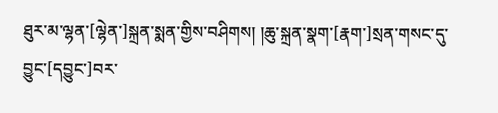ཐུར་མ་ལྷན་[ལྷེན་]སྐྲན་སྨན་གྱིས་བཤིགས། །ཆུ་སྐྲན་སྣག་[རྣག་]སྲན་གསང་དུ་བྱུང་[དབྱུང་]བར་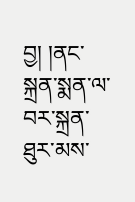བྱ། །ནང་སྐྲན་སྨན་ལ་བར་སྐྲན་ཐུར་མས་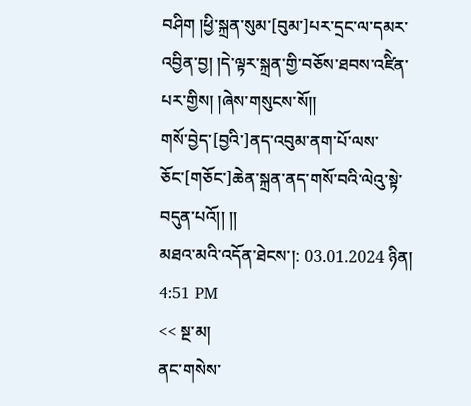བཤིག །ཕྱི་སྐྲན་སུམ་[བུམ་]པར་དྲང་ལ་དམར་འབྱིན་བྱ། །དེ་ལྟར་སྐྲན་གྱི་བཅོས་ཐབས་འཛིེན་པར་གྱིས། །ཞེས་གསུངས་སོ།།
གསོ་བྱེད་[བྱའི་]ནད་འབུམ་ནག་པོ་ལས་ཅོང་[གཅོང་]ཆེན་སྐྲན་ནད་གསོ་བའི་ལེའུ་སྟེ་བདུན་པའོ།། །།
མཐའ་མའི་འདོན་ཐེངས་།: 03.01.2024 ཉིན། 4:51 PM
<< སྔ་མ།
ནང་གསེས་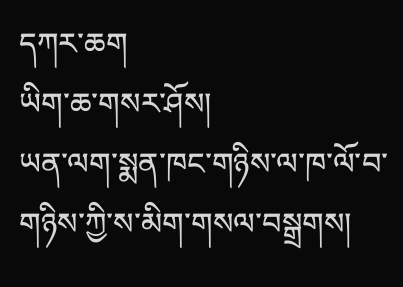དཀར་ཆག
ཡིག་ཆ་གསར་ཤོས།
ཡན་ལག་སྨན་ཁང་གཉིས་ལ་ཁ་ལོ་བ་གཉིས་ཀྱི་ས་མིག་གསལ་བསྒྲགས།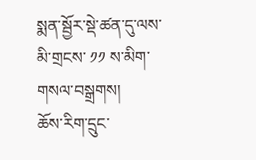སྨན་སྦྱོར་སྡེ་ཚན་དུ་ལས་མི་གྲངས་ ༡༡ ས་མིག་གསལ་བསྒྲགས།
ཆོས་རིག་དྲུང་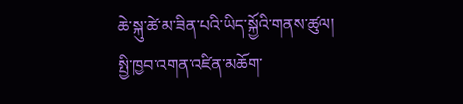ཆེ་སྐུ་ཚེ་མ་ཟིན་པའི་ཡིད་སྐྱོའི་གནས་ཚུལ།
སྤྱི་ཁྱབ་འགན་འཛིན་མཆོག་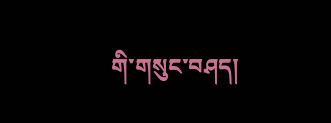གི་གསུང་བཤད།